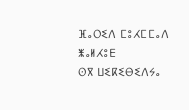ⴼⴰⵔⵉⴷ ⵎⵓⵃⵎⵎⴰⴷ ⵥⴰⵍⵃⵓⴹ
ⵙⴳ ⵡⵉⴽⵉⴱⵉⴷⵢⴰ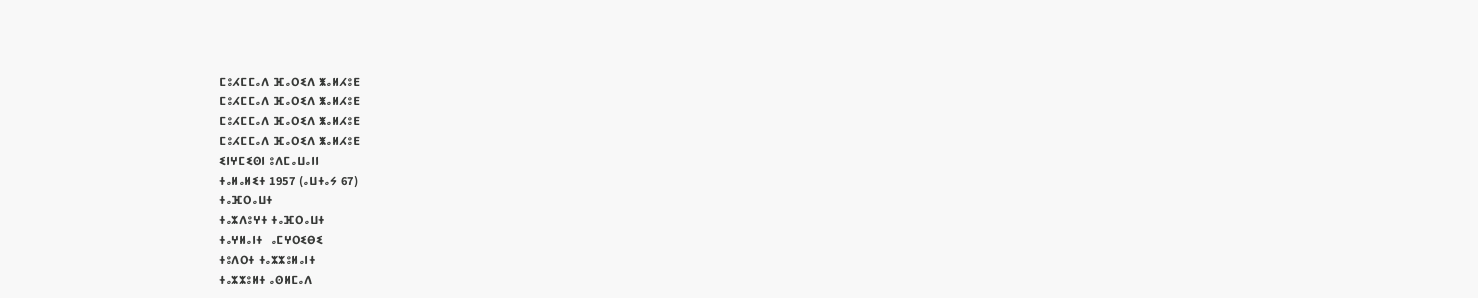ⵎⵓⵃⵎⵎⴰⴷ ⴼⴰⵔⵉⴷ ⵥⴰⵍⵃⵓⴹ
ⵎⵓⵃⵎⵎⴰⴷ ⴼⴰⵔⵉⴷ ⵥⴰⵍⵃⵓⴹ
ⵎⵓⵃⵎⵎⴰⴷ ⴼⴰⵔⵉⴷ ⵥⴰⵍⵃⵓⴹ
ⵎⵓⵃⵎⵎⴰⴷ ⴼⴰⵔⵉⴷ ⵥⴰⵍⵃⵓⴹ
ⵉⵏⵖⵎⵉⵙⵏ ⵓⴷⵎⴰⵡⴰⵏⵏ
ⵜⴰⵍⴰⵍⵉⵜ 1957 (ⴰⵡⵜⴰⵢ 67)
ⵜⴰⴼⵔⴰⵡⵜ
ⵜⴰⵣⴷⵓⵖⵜ ⵜⴰⴼⵔⴰⵡⵜ
ⵜⴰⵖⵍⴰⵏⵜ  ⴰⵎⵖⵔⵉⴱⵉ
ⵜⵓⴷⵔⵜ ⵜⴰⵣⵣⵓⵍⴰⵏⵜ
ⵜⴰⵣⵣⵓⵍⵜ ⴰⵙⵍⵎⴰⴷ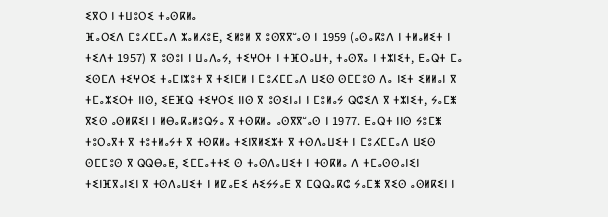ⵉⴳⵔ ⵏ ⵜⵡⵓⵔⵉ ⵜⴰⵙⴽⵍⴰ
ⴼⴰⵔⵉⴷ ⵎⵓⵃⵎⵎⴰⴷ ⵣⴰⵍⵃⵓⴹ, ⵉⵍⵓⵍ ⴳ ⵓⵙⴳⴳⵯⴰⵙ ⵏ 1959 (ⴰⵙⴰⴽⵓⴷ ⵏ ⵜⵍⴰⵍⵉⵜ ⵏ ⵜⵉⴷⵜ 1957) ⴳ ⵓⵙⵓⵏ ⵏ ⵡⴰⴷⴰⵢ, ⵜⵉⵖⵔⵜ ⵏ ⵜⴼⵔⴰⵡⵜ, ⵜⴰⵙⴳⴰ ⵏ ⵜⵣⵏⵉⵜ, ⴹⴰⵕⵜ ⵎⴰ ⵉⵙⵎⴷ ⵜⵉⵖⵔⵉ ⵜⴰⵎⵏⵣⵓⵜ ⴳ ⵜⵉⵏⵎⵍ ⵏ ⵎⵓⵃⵎⵎⴰⴷ ⵡⵉⵙ ⵙⵎⵎⵓⵙ ⴷⴰ ⵏⵉⵜ ⵉⵍⵍⴰⵏ ⴳ ⵜⵎⴰⵣⵉⵔⵜ ⵏⵏⵙ, ⵉⴹⴼⵕ ⵜⵉⵖⵔⵉ ⵏⵏⵙ ⴳ ⵓⵙⵉⵏⴰⵏ ⵏ ⵎⵓⵍⴰⵢ ⵕⵛⵉⴷ ⴳ ⵜⵣⵏⵉⵜ, ⵢⴰⵎⵥ ⴳⵉⵙ ⴰⵙⵍⴽⵉⵏ ⵏ ⵍⴱⴰⴽⴰⵍⵓⵕⵢⴰ ⴳ ⵜⵙⴽⵍⴰ ⴰⵙⴳⴳⵯⴰⵙ ⵏ 1977. ⴹⴰⵕⵜ ⵏⵏⵙ ⵢⵓⵎⵥ ⵜⵓⵔⴰⴳⵜ ⴳ ⵜⵓⵜⵍⴰⵢⵜ ⴳ ⵜⵙⴽⵍⴰ ⵜⵉⵏⴳⵍⵉⵣⵜ ⴳ ⵜⵙⴷⴰⵡⵉⵜ ⵏ ⵎⵓⵃⵎⵎⴰⴷ ⵡⵉⵙ ⵙⵎⵎⵓⵙ ⴳ ⵕⵕⴱⴰⵟ, ⵉⵎⵎⴰⵜⵜⵉ ⵙ ⵜⴰⵙⴷⴰⵡⵉⵜ ⵏ ⵜⵙⴽⵍⴰ ⴷ ⵜⵎⴰⵙⵙⴰⵏⵉⵏ ⵜⵉⵏⴼⴳⴰⵏⵉⵏ ⴳ ⵜⵙⴷⴰⵡⵉⵜ ⵏ ⵍⵇⴰⴹⵉ ⵄⵉⵢⵢⴰⴹ ⴳ ⵎⵕⵕⴰⴽⵛ ⵢⴰⵎⵥ ⴳⵉⵙ ⴰⵙⵍⴽⵉⵏ ⵏ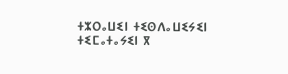ⵜⵣⵔⴰⵡⵉⵏ ⵜⵉⵙⴷⴰⵡⵉⵢⵉⵏ ⵜⵉⵎⴰⵜⴰⵢⵉⵏ ⴳ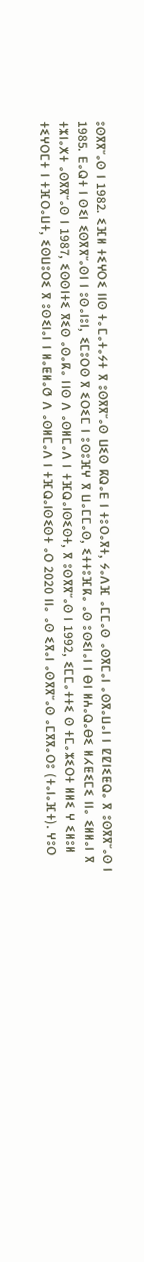ⵓⵙⴳⴳⵯⴰⵙ ⵏ 1982. ⵉⴼⵍ ⵜⵉⵖⵔⵉ ⵏⵏⵙ ⵜⴰⵎⴰⵜⴰⵢⵜ ⴳ ⵓⵙⴳⴳⵯⴰⵙ ⵡⵉⵙ ⴽⵕⴰⴹ ⵏ ⵜⵓⵔⴰⴳⵜ, ⵢⴰⴷⴼ ⴰⵎⵎⴰⵙ ⴰⵙⴳⵎⴰⵏ ⴰⵙⴳⴰⵡⴰⵏ ⵏ ⵇⵇⵏⵉⵟⵕⴰ ⴳ ⵓⵙⴳⴳⵯⴰⵙ ⵏ 1985. ⴹⴰⵕⵜ ⵏ ⵙⵉⵏ ⵉⵙⴳⴳⵯⴰⵙⵏ ⵏ ⵓⵙⴰⵏⵓⵏ, ⵉⵎⵓⵔⵙ ⴳ ⵉⵔⵉⵎ ⵏ ⵓⵙⵓⴼⵖ ⴳ ⵡⴰⵎⵎⴰⵙ, ⵉⵜⵜⵓⴼⴽⴰ ⴰⵙ ⵓⵙⵉⵏⴰⵏ ⵏ ⴱⵏ ⵍⵄⴰⵕⴰⴱⵉ ⵍⵃⵟⵉⵎⵉ ⵏⵏⴰ ⵉⵍⵍⴰⵏ ⴳ ⵜⵣⵏⴰⵅⵜ ⴰⵙⴳⴳⵯⴰⵙ ⵏ 1987, ⵉⵙⵙⵏⵜⵉ ⴳⵉⵙ ⴰⵙⴰⴽⴰ ⵏⵏⵙ ⴷ ⴰⵙⵍⵎⴰⴷ ⵏ ⵜⴼⵕⴰⵏⵙⵉⵙⵜ, ⴳ ⵓⵙⴳⴳⵯⴰⵙ ⵏ 1992, ⵉⵎⵎⴰⵜⵜⵉ ⵙ ⵜⵎⴰⵣⵉⵔⵜ ⵍⵍⵉ ⵖ ⵉⵍⵓⵍ ⵜⵉⵖⵔⵎⵜ ⵏ ⵜⴼⵔⴰⵡⵜ, ⵉⵙⵡⵓⵔⵉ ⴳ ⵓⵙⵉⵏⴰⵏ ⵏ ⵍⴰⵟⵍⴰⵚ ⴷ ⴰⵙⵍⵎⴰⴷ ⵏ ⵜⴼⵕⴰⵏⵙⵉⵙⵜ ⴰⵔ 2020 ⵏⵏⴰ ⴰⵙ ⵉⴳⴰⵏ ⴰⵙⴳⴳⵯⴰⵙ ⴰⵎⴳⴳⴰⵔⵓ (ⵜⴰⵏⴰⴼⵜ). ⵖⵓⵔ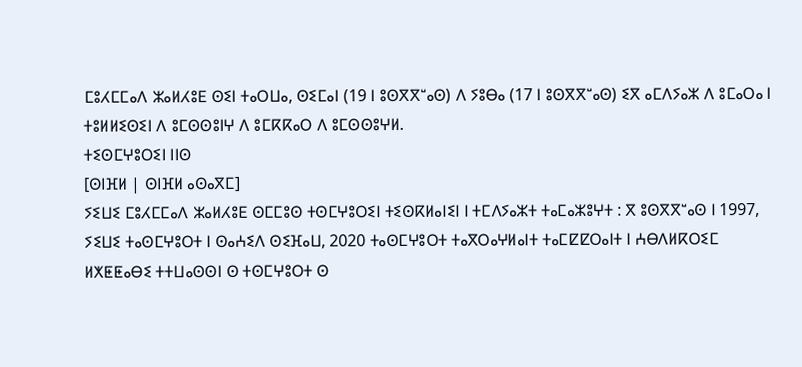ⵎⵓⵃⵎⵎⴰⴷ ⵣⴰⵍⵃⵓⴹ ⵙⵉⵏ ⵜⴰⵔⵡⴰ, ⵙⵉⵎⴰⵏ (19 ⵏ ⵓⵙⴳⴳⵯⴰⵙ) ⴷ ⵢⵓⴱⴰ (17 ⵏ ⵓⵙⴳⴳⵯⴰⵙ) ⵉⴳ ⴰⵎⴷⵢⴰⵣ ⴷ ⵓⵎⴰⵔⴰ ⵏ ⵜⵓⵍⵍⵉⵙⵉⵏ ⴷ ⵓⵎⵙⵙⵓⵏⵖ ⴷ ⵓⵎⴽⴽⴰⵔ ⴷ ⵓⵎⵙⵙⵓⵖⵍ.
ⵜⵉⵙⵎⵖⵓⵔⵉⵏ ⵏⵏⵙ
[ⵙⵏⴼⵍ | ⵙⵏⴼⵍ ⴰⵙⴰⴳⵎ]
ⵢⵉⵡⵉ ⵎⵓⵃⵎⵎⴰⴷ ⵣⴰⵍⵃⵓⴹ ⵙⵎⵎⵓⵙ ⵜⵙⵎⵖⵓⵔⵉⵏ ⵜⵉⵙⴽⵍⴰⵏⵉⵏ ⵏ ⵜⵎⴷⵢⴰⵣⵜ ⵜⴰⵎⴰⵣⵓⵖⵜ : ⴳ ⵓⵙⴳⴳⵯⴰⵙ ⵏ 1997, ⵢⵉⵡⵉ ⵜⴰⵙⵎⵖⵓⵔⵜ ⵏ ⵙⴰⵄⵉⴷ ⵙⵉⴼⴰⵡ, 2020 ⵜⴰⵙⵎⵖⵓⵔⵜ ⵜⴰⴳⵔⴰⵖⵍⴰⵏⵜ ⵜⴰⵎⵇⵇⵔⴰⵏⵜ ⵏ ⵄⴱⴷⵍⴽⵔⵉⵎ ⵍⵅⵟⵟⴰⴱⵉ ⵜⵜⵡⴰⵙⵙⵏ ⵙ ⵜⵙⵎⵖⵓⵔⵜ ⵙ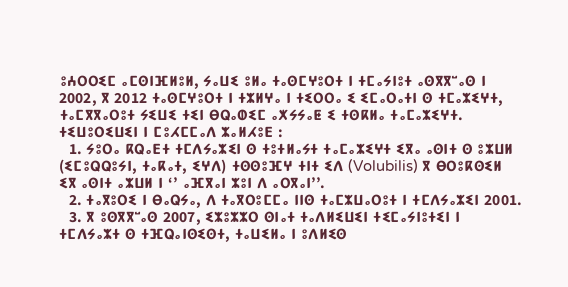ⵓⵄⵔⵔⵉⵎ ⴰⵎⵙⵏⴼⵍⵓⵍ, ⵢⴰⵡⵉ ⵓⵍⴰ ⵜⴰⵙⵎⵖⵓⵔⵜ ⵏ ⵜⵎⴰⵢⵏⵓⵜ ⴰⵙⴳⴳⵯⴰⵙ ⵏ 2002, ⴳ 2012 ⵜⴰⵙⵎⵖⵓⵔⵜ ⵏ ⵜⵣⵍⵖⴰ ⵏ ⵜⵉⵔⵔⴰ ⵉ ⵉⵎⴰⵔⴰⵜⵏ ⵙ ⵜⵎⴰⵣⵉⵖⵜ, ⵜⴰⵎⴳⴳⴰⵔⵓⵜ ⵢⵉⵡⵉ ⵜⵉⵏ ⴱⵕⴰⵀⵉⵎ ⴰⵅⵢⵢⴰⵟ ⵉ ⵜⵙⴽⵍⴰ ⵜⴰⵎⴰⵣⵉⵖⵜ.
ⵜⵉⵡⵓⵔⵉⵡⵉⵏ ⵏ ⵎⵓⵃⵎⵎⴰⴷ ⵣⴰⵍⵃⵓⴹ :
  1. ⵢⵓⵔⴰ ⴽⵕⴰⴹⵜ ⵜⵎⴷⵢⴰⵣⵉⵏ ⵙ ⵜⵓⵜⵍⴰⵢⵜ ⵜⴰⵎⴰⵣⵉⵖⵜ ⵉⴳⴰ ⴰⵙⵏⵜ ⵙ ⵓⵣⵡⵍ (ⵉⵎⵓⵕⵕⵓⵢⵏ, ⵜⴰⴽⴰⵜ, ⵉⵖⴷ) ⵜⵙⵙⵓⴼⵖ ⵜⵏⵜ ⵉⴷ (Volubilis) ⴳ ⴱⵔⵓⴽⵙⵉⵍ ⵉⴳ ⴰⵙⵏⵜ ⴰⵣⵡⵍ ⵏ ‘’ ⴰⴼⴳⴰⵏ ⵣⵓⵏ ⴷ ⴰⵔⴳⴰⵏ’’.
  2. ⵜⴰⴳⵓⵔⵉ ⵏ ⴱⴰⵕⵢⴰ, ⴷ ⵜⴰⴳⵔⵓⵎⵎⴰ ⵏⵏⵙ ⵜⴰⵎⵣⵡⴰⵔⵓⵜ ⵏ ⵜⵎⴷⵢⴰⵣⵉⵏ 2001.
  3. ⴳ ⵓⵙⴳⴳⵯⴰⵙ 2007, ⵉⵣⵓⵣⵣⵔ ⵙⵏⴰⵜ ⵜⴰⴷⵍⵉⵡⵉⵏ ⵜⵉⵎⴰⵢⵏⵓⵜⵉⵏ ⵏ ⵜⵎⴷⵢⴰⵣⵜ ⵙ ⵜⴼⵕⴰⵏⵙⵉⵙⵜ, ⵜⴰⵡⵉⵍⴰ ⵏ ⵓⴷⵍⵉⵙ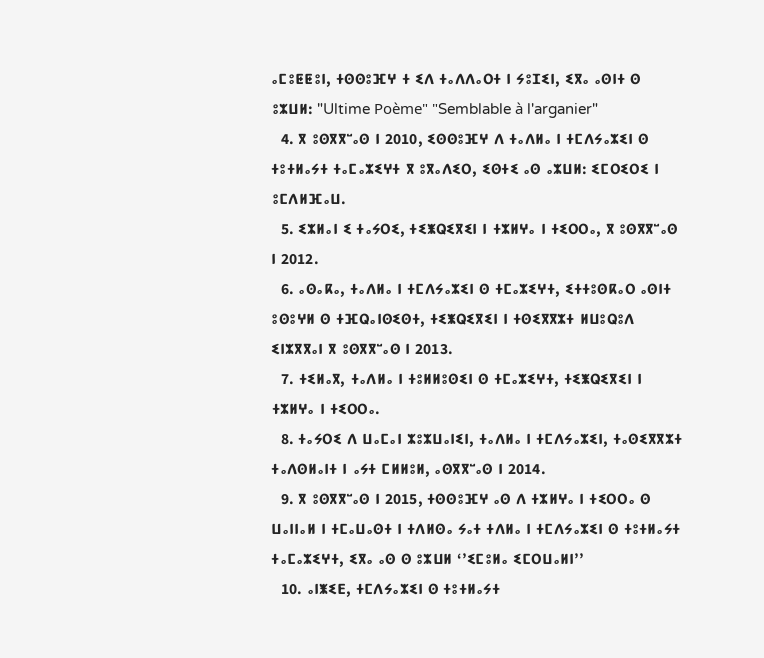ⴰⵎⵓⵟⵟⵓⵏ, ⵜⵙⵙⵓⴼⵖ ⵜ ⵉⴷ ⵜⴰⴷⴷⴰⵔⵜ ⵏ ⵢⵓⵊⵉⵏ, ⵉⴳⴰ ⴰⵙⵏⵜ ⵙ ⵓⵣⵡⵍ: "Ultime Poème" "Semblable à l'arganier"
  4. ⴳ ⵓⵙⴳⴳⵯⴰⵙ ⵏ 2010, ⵉⵙⵙⵓⴼⵖ ⴷ ⵜⴰⴷⵍⴰ ⵏ ⵜⵎⴷⵢⴰⵣⵉⵏ ⵙ ⵜⵓⵜⵍⴰⵢⵜ ⵜⴰⵎⴰⵣⵉⵖⵜ ⴳ ⵓⴳⴰⴷⵉⵔ, ⵉⵙⵜⵉ ⴰⵙ ⴰⵣⵡⵍ: ⵉⵎⵔⵉⵔⵉ ⵏ ⵓⵎⴷⵍⴼⴰⵡ.
  5. ⵉⵣⵍⴰⵏ ⵉ ⵜⴰⵢⵔⵉ, ⵜⵉⵥⵕⵉⴳⵉⵏ ⵏ ⵜⵣⵍⵖⴰ ⵏ ⵜⵉⵔⵔⴰ, ⴳ ⵓⵙⴳⴳⵯⴰⵙ ⵏ 2012.
  6. ⴰⵙⴰⴽⴰ, ⵜⴰⴷⵍⴰ ⵏ ⵜⵎⴷⵢⴰⵣⵉⵏ ⵙ ⵜⵎⴰⵣⵉⵖⵜ, ⵉⵜⵜⵓⵙⴽⴰⵔ ⴰⵙⵏⵜ ⵓⵙⵓⵖⵍ ⵙ ⵜⴼⵕⴰⵏⵙⵉⵙⵜ, ⵜⵉⵥⵕⵉⴳⵉⵏ ⵏ ⵜⵙⵉⴳⴳⵣⵜ ⵍⵡⵓⵕⵓⴷ ⵉⵏⵣⴳⴳⴰⵏ ⴳ ⵓⵙⴳⴳⵯⴰⵙ ⵏ 2013.
  7. ⵜⵉⵍⴰⴳ, ⵜⴰⴷⵍⴰ ⵏ ⵜⵓⵍⵍⵓⵙⵉⵏ ⵙ ⵜⵎⴰⵣⵉⵖⵜ, ⵜⵉⵥⵕⵉⴳⵉⵏ ⵏ ⵜⵣⵍⵖⴰ ⵏ ⵜⵉⵔⵔⴰ.
  8. ⵜⴰⵢⵔⵉ ⴷ ⵡⴰⵎⴰⵏ ⵣⵓⵣⵡⴰⵏⵉⵏ, ⵜⴰⴷⵍⴰ ⵏ ⵜⵎⴷⵢⴰⵣⵉⵏ, ⵜⴰⵙⵉⴳⴳⵣⵜ ⵜⴰⴷⵙⵍⴰⵏⵜ ⵏ ⴰⵢⵜ ⵎⵍⵍⵓⵍ, ⴰⵙⴳⴳⵯⴰⵙ ⵏ 2014.
  9. ⴳ ⵓⵙⴳⴳⵯⴰⵙ ⵏ 2015, ⵜⵙⵙⵓⴼⵖ ⴰⵙ ⴷ ⵜⵣⵍⵖⴰ ⵏ ⵜⵉⵔⵔⴰ ⵙ ⵡⴰⵏⵏⴰⵍ ⵏ ⵜⵎⴰⵡⴰⵙⵜ ⵏ ⵜⴷⵍⵙⴰ ⵢⴰⵜ ⵜⴷⵍⴰ ⵏ ⵜⵎⴷⵢⴰⵣⵉⵏ ⵙ ⵜⵓⵜⵍⴰⵢⵜ ⵜⴰⵎⴰⵣⵉⵖⵜ, ⵉⴳⴰ ⴰⵙ ⵙ ⵓⵣⵡⵍ ‘’ⵉⵎⵓⵍⴰ ⵉⵎⵔⵡⴰⵍⵏ’’
  10. ⴰⵏⵥⵉⴹ, ⵜⵎⴷⵢⴰⵣⵉⵏ ⵙ ⵜⵓⵜⵍⴰⵢⵜ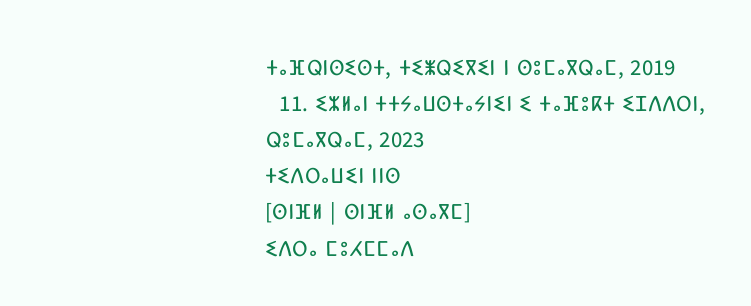ⵜⴰⴼⵕⵏⵙⵉⵙⵜ, ⵜⵉⵥⵕⵉⴳⵉⵏ ⵏ ⵙⵓⵎⴰⴳⵕⴰⵎ, 2019
  11. ⵉⵣⵍⴰⵏ ⵜⵜⵢⴰⵡⵙⵜⴰⵢⵏⵉⵏ ⵉ ⵜⴰⴼⵓⴽⵜ ⵉⵊⴷⴷⵔⵏ, ⵕⵓⵎⴰⴳⵕⴰⵎ, 2023
ⵜⵉⴷⵔⴰⵡⵉⵏ ⵏⵏⵙ
[ⵙⵏⴼⵍ | ⵙⵏⴼⵍ ⴰⵙⴰⴳⵎ]
ⵉⴷⵔⴰ ⵎⵓⵃⵎⵎⴰⴷ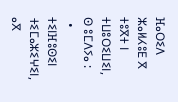ⴼⴰⵔⵉⴷ ⵣⴰⵍⵃⵓⴹ ⴳ ⵜⵓⴳⵜ ⵏ ⵜⵡⵓⵔⵉⵡⵉⵏ, ⵙ ⵓⵎⴷⵢⴰ :
  • ⵜⵉⵏⴼⵓⵙⵉⵏ ⵜⵉⵎⴰⵣⵉⵖⵉⵏ, ⴰⴳ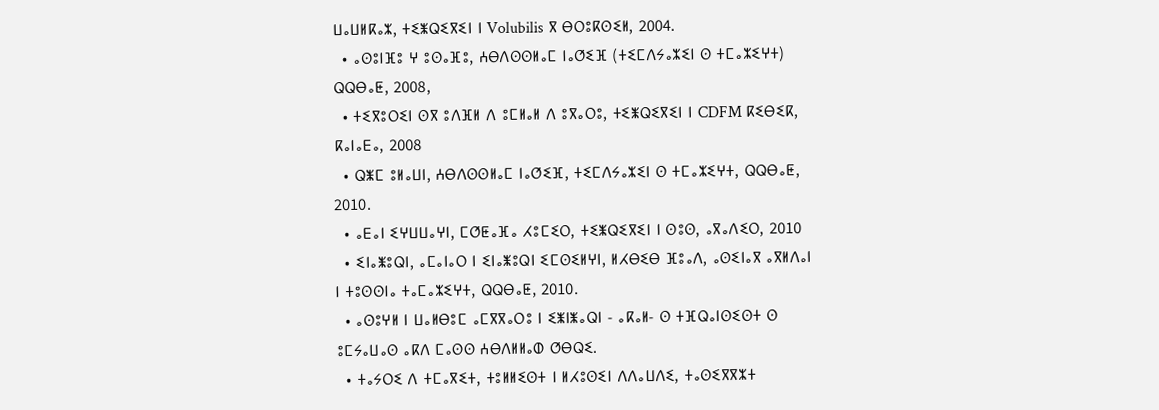ⵡⴰⵡⵍⴽⴰⵣ, ⵜⵉⵥⵕⵉⴳⵉⵏ ⵏ Volubilis ⴳ ⴱⵔⵓⴽⵙⵉⵍ, 2004.
  • ⴰⵙⵓⵏⴼⵓ ⵖ ⵓⵙⴰⴼⵓ, ⵄⴱⴷⵙⵙⵍⴰⵎ ⵏⴰⵚⵉⴼ (ⵜⵉⵎⴷⵢⴰⵣⵉⵏ ⵙ ⵜⵎⴰⵣⵉⵖⵜ) ⵕⵕⴱⴰⵟ, 2008,
  • ⵜⵉⴳⵓⵔⵉⵏ ⵙⴳ ⵓⴷⴼⵍ ⴷ ⵓⵎⵍⴰⵍ ⴷ ⵓⴳⴰⵔⵓ, ⵜⵉⵥⵕⵉⴳⵉⵏ ⵏ CDFM ⴽⵉⴱⵉⴽ, ⴽⴰⵏⴰⴹⴰ, 2008
  • ⵕⵥⵎ ⵓⵍⴰⵡⵏ, ⵄⴱⴷⵙⵙⵍⴰⵎ ⵏⴰⵚⵉⴼ, ⵜⵉⵎⴷⵢⴰⵣⵉⵏ ⵙ ⵜⵎⴰⵣⵉⵖⵜ, ⵕⵕⴱⴰⵟ, 2010.
  • ⴰⴹⴰⵏ ⵉⵖⵡⵡⴰⵖⵏ, ⵎⵚⵟⴰⴼⴰ ⵃⵓⵎⵉⵔ, ⵜⵉⵥⵕⵉⴳⵉⵏ ⵏ ⵙⵓⵙ, ⴰⴳⴰⴷⵉⵔ, 2010
  • ⵉⵏⴰⵥⵓⵕⵏ, ⴰⵎⴰⵏⴰⵔ ⵏ ⵉⵏⴰⵥⵓⵕⵏ ⵉⵎⵙⵉⵍⵖⵏ, ⵍⵃⴱⵉⴱ ⴼⵓⴰⴷ, ⴰⵙⵉⵏⴰⴳ ⴰⴳⵍⴷⴰⵏ ⵏ ⵜⵓⵙⵙⵏⴰ ⵜⴰⵎⴰⵣⵉⵖⵜ, ⵕⵕⴱⴰⵟ, 2010.
  • ⴰⵙⵓⵖⵍ ⵏ ⵡⴰⵍⴱⵓⵎ ⴰⵎⴳⴳⴰⵔⵓ ⵏ ⵉⵥⵏⵥⴰⵕⵏ - ⴰⴽⴰⵍ- ⵙ ⵜⴼⵕⴰⵏⵙⵉⵙⵜ ⵙ ⵓⵎⵢⴰⵡⴰⵙ ⴰⴽⴷ ⵎⴰⵙⵙ ⵄⴱⴷⵍⵍⴰⵀ ⵚⴱⵕⵉ.
  • ⵜⴰⵢⵔⵉ ⴷ ⵜⵎⴰⴳⵉⵜ, ⵜⵓⵍⵍⵉⵙⵜ ⵏ ⵍⵃⵓⵙⵉⵏ ⴷⴷⴰⵡⴷⵉ, ⵜⴰⵙⵉⴳⴳⵣⵜ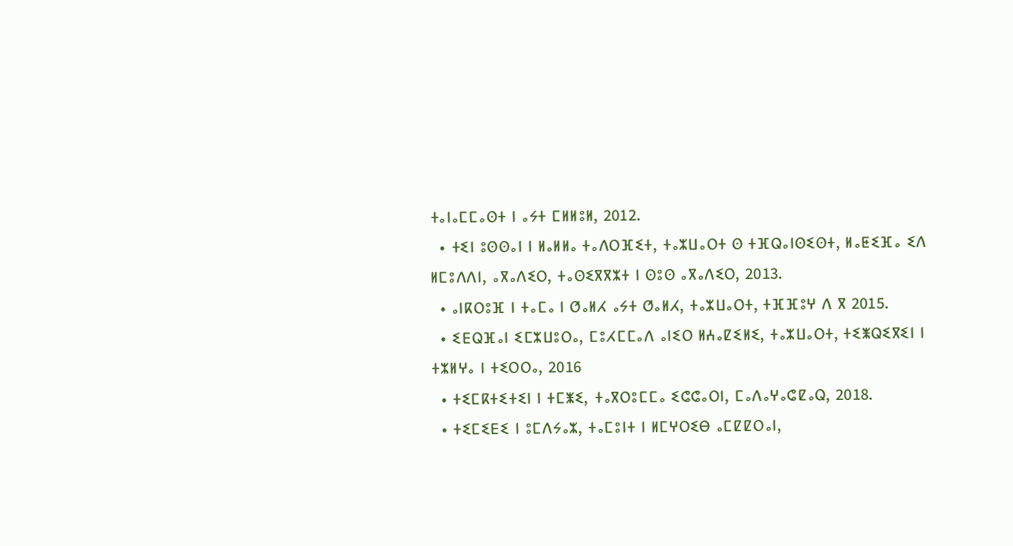ⵜⴰⵏⴰⵎⵎⴰⵙⵜ ⵏ ⴰⵢⵜ ⵎⵍⵍⵓⵍ, 2012.
  • ⵜⵉⵏ ⵓⵙⵙⴰⵏ ⵏ ⵍⴰⵍⵍⴰ ⵜⴰⴷⵔⴼⵉⵜ, ⵜⴰⵣⵡⴰⵔⵜ ⵙ ⵜⴼⵕⴰⵏⵙⵉⵙⵜ, ⵍⴰⵟⵉⴼⴰ ⵉⴷ ⵍⵎⵓⴷⴷⵏ, ⴰⴳⴰⴷⵉⵔ, ⵜⴰⵙⵉⴳⴳⵣⵜ ⵏ ⵙⵓⵙ ⴰⴳⴰⴷⵉⵔ, 2013.
  • ⴰⵏⴽⵔⵓⴼ ⵏ ⵜⴰⵎⴰ ⵏ ⵚⴰⵍⵃ ⴰⵢⵜ ⵚⴰⵍⵃ, ⵜⴰⵣⵡⴰⵔⵜ, ⵜⴼⴼⵓⵖ ⴷ ⴳ 2015.
  • ⵉⴹⵕⴼⴰⵏ ⵉⵎⵣⵡⵓⵔⴰ, ⵎⵓⵃⵎⵎⴰⴷ ⴰⵏⵉⵔ ⵍⵄⴰⵇⵉⵍⵉ, ⵜⴰⵣⵡⴰⵔⵜ, ⵜⵉⵥⵕⵉⴳⵉⵏ ⵏ ⵜⵣⵍⵖⴰ ⵏ ⵜⵉⵔⵔⴰ, 2016
  • ⵜⵉⵎⴽⵜⵉⵜⵉⵏ ⵏ ⵜⵎⵥⵉ, ⵜⴰⴳⵔⵓⵎⵎⴰ ⵉⵛⵛⴰⵔⵏ, ⵎⴰⴷⴰⵖⴰⵛⵇⴰⵕ, 2018.
  • ⵜⵉⵎⵉⴹⵉ ⵏ ⵓⵎⴷⵢⴰⵣ, ⵜⴰⵎⵓⵏⵜ ⵏ ⵍⵎⵖⵔⵉⴱ ⴰⵎⵇⵇⵔⴰⵏ,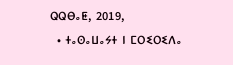ⵕⵕⴱⴰⵟ, 2019,
  • ⵜⴰⵙⴰⵡⴰⵢⵜ ⵏ ⵎⵔⵉⵔⵉⴷⴰ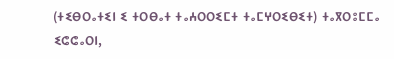(ⵜⵉⴱⵔⴰⵜⵉⵏ ⵉ ⵜⵔⴱⴰⵜ ⵜⴰⵄⵔⵔⵉⵎⵜ ⵜⴰⵎⵖⵔⵉⴱⵉⵜ) ⵜⴰⴳⵔⵓⵎⵎⴰ ⵉⵛⵛⴰⵔⵏ,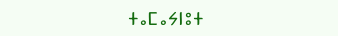ⵜⴰⵎⴰⵢⵏⵓⵜ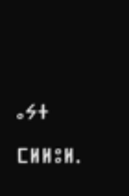ⴰⵢⵜ ⵎⵍⵍⵓⵍ.